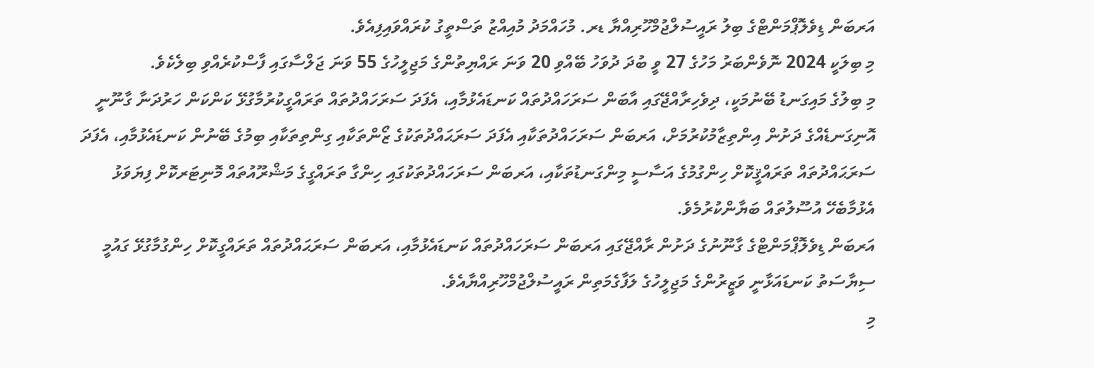އަރބަން ޑިވެލޮޕްމަންޓްގެ ބިލު ރައީސުލްޖުމްހޫރިއްޔާ ޑރ. މުހައްމަދު މުއިއްޒު ތަސްތީގު ކުރައްވައިފިއެވެ.
މި ބިލަކީ 2024 ނޮވެންބަރު މަހުގެ 27 ވީ ބުދަ ދުވަހު ބޭއްވި 20 ވަނަ ރައްޔިތުންގެ މަޖިލީހުގެ 55 ވަނަ ޖަލްސާގައި ފާސްކުރެއްވި ބިލެކެވެ.
މި ބިލުގެ މައިގަނޑު ބޭނުމަކީ، ދިވެހިރާއްޖޭގައި އާބަން ސަރަހައްދުތައް ކަނޑައެޅުމާއި، އެފަދަ ސަރަހައްދުތައް ތަރައްގީކުރުމާގުޅޭ ކަންކަން ހަރުދަނާ ގާނޫނީ އޮނިގަނޑެއްގެ ދަށުން އިންތިޒާމުކުރުމަށް، އަރބަން ސަރަހައްދުތަކާއި އެފަދަ ސަރަޙައްދުތަކުގެ ޒޯންތަކާއި ގިންތިތަކާއި ބިމުގެ ބޭނުން ކަނޑައެޅުމާއި، އެފަދަ ސަރަޙައްދުތައް ތަރައްޤީކޮށް ހިންގުމުގެ އަސާސީ މިންގަނޑުތަކާއި، އަރބަން ސަރަހައްދުތަކުގައި ހިންގާ ތަރައްގީގެ މަޝްރޫއުތައް މޮނިޓަރކޮށް ފިޔަވަޅު އެޅުމާބެހޭ އުސޫލުތައް ބަޔާންކުރުމެވެ.
އަރބަން ޑިވެލޮޕްމަންޓްގެ ގާނޫނުގެ ދަށުން ރާއްޖޭގައި އަރބަން ސަރަހައްދުތައް ކަނޑައެޅުމާއި، އަރބަން ސަރަޙައްދުތައް ތަރައްގީކޮށް ހިންގުމާގުޅޭ ގައުމީ ސިޔާސަތު ކަނޑައަޅާނީ ވަޒީރުންގެ މަޖިލީހުގެ ލަފާގެމަތިން ރައީސުލްޖުމްހޫރިއްޔާއެވެ.
މި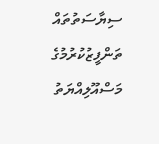ސިޔާސަތުތައް ތަންފީޒުކުރުމުގެ މަސްއޫލިއްޔަތު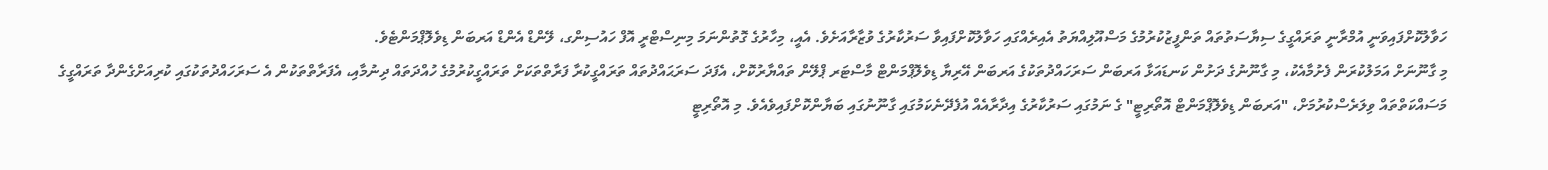ހަވާލުކޮށްފައިވަނީ އުމްރާނީ ތަރައްގީގެ ސިޔާސަތުތައް ތަންފީޒުކުރުމުގެ މަސްއޫލިއްޔަތު އެއިރެއްގައި ހަވާލުކޮށްފައިވާ ސަރުކާރުގެ ވުޒާރާއަށެވެ. އެއީ، މިހާރުގެ ގޮތުންނަމަ މިނިސްޓްރީ އޮފް ހައުސިންގ، ލޭންޑް އެންޑް އަރބަން ޑިވެލޮޕްމަންޓެވެ.
މި ގާނޫނަށް އަމަލުކުރަން ފެށުމާއެކު، މި ގާނޫނުގެ ދަށުން ކަނޑައަޅާ އަރބަން ސަރަހައްދުތަކުގެ އަރބަން އޭރިޔާ ޑިވެލޮޕްމަންޓް މާސްޓަރ ޕްލޭން ތައްޔާރުކޮށް، އެފަދަ ސަރަޙައްދުތައް ތަރައްގީކުރާ ފަރާތްތަކަށް ތަރައްގީކުރުމުގެ ހުއްދަތައް ދިނުމާއި، އެފަރާތްތަކުން އެ ސަރަހައްދުތަކުގައި ކުރިއަށްގެންދާ ތަރައްގީގެ މަސައްކަތްތައް ވިލަރެސްކުރުމަށް، "އަރބަން ޑިވެލޮޕްމަންޓް އޮތޯރިޓީ" ގެ ނަމުގައި ސަރުކާރުގެ އިދާރާއެއް އުފެދޭނެކަމުގައި ގާނޫނުގައި ބަޔާންކޮށްފައިވެއެވެ. މި އޮތޯރިޓީ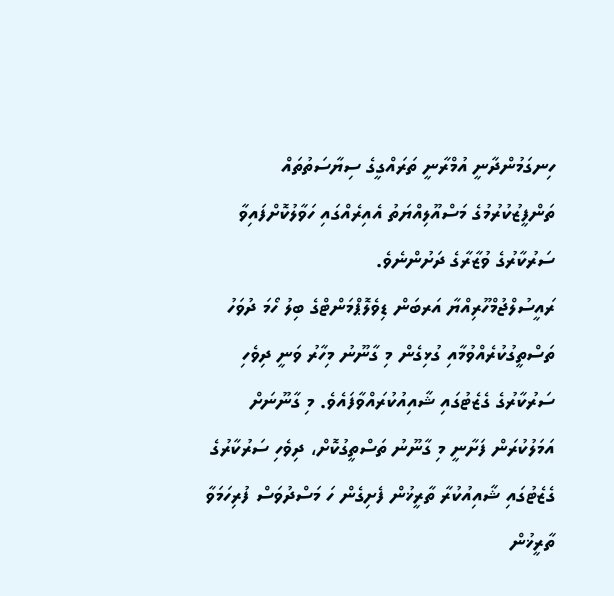ހިނގަމުންދާނީ އުމްރާނީ ތަރައްގީގެ ސިޔާސަތުތައް ތަންފީޒުކުރުމުގެ މަސްއޫލިއްޔަތު އެއިރެއްގައި ހަވާލުކޮށްފައިވާ ސަރުކާރުގެ ވުޒާރާގެ ދަށުންނެވެ.
ރައީސުލްޖުމްހޫރިއްޔާ އަރބަން ޑިވެލޮޕްމަންޓްގެ ބިލު ހޯމަ ދުވަހު ތަސްތީގުކުރެއްވުމާއި ގުޅިގެން މި ގާނޫނު މިހާރު ވަނީ ދިވެހި ސަރުކާރުގެ ގެޒެޓުގައި ޝާއިއުކުރައްވާފައެވެ. މި ގާނޫނަށް އަމަލުކުރަން ފަށާނީ މި ގާނޫނު ތަސްތީގުކޮށް، ދިވެހި ސަރުކާރުގެ ގެޒެޓުގައި ޝާއިއުކުރާ ތާރީޚުން ފެށިގެން ހަ މަސްދުވަސް ފުރިހަމަވާ ތާރީޚުން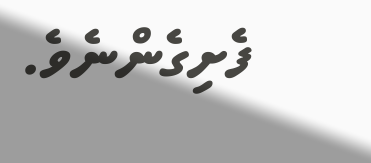ފެށިގެންނެވެ.